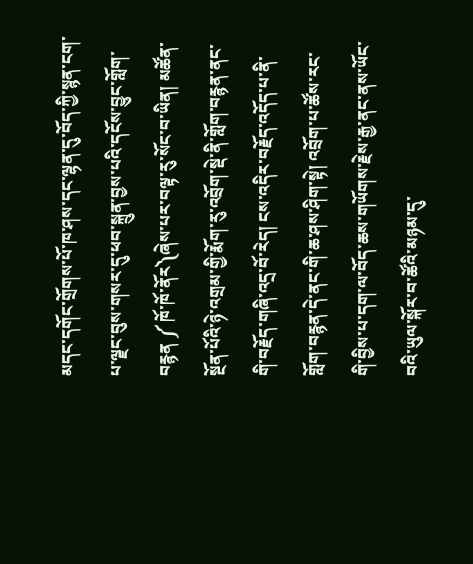མདང་དགོང་གྲོགས་པོ་ཁ་ཤས་དང་ལྷན་དུ་བོད་ཀྱི་སྙན་ངག་པ་ལྗང་བུས་གསར་དུ་ཕབ་སྐྲུན་བྱས་པའི་དངོས་བྱུང་གློག་བརྙན ༼ ཁོ་ཁོ་ནོར༽ཞེས་པར་བལྟ་རུ་སོང་བ་ཡིན། མཚོན་སྔོན་པོའི་ཉེ་འགྲམ་གྱི་རྨོག་རུ་འབྲོག་སྡེ་ནི་གློག་བརྙན་ནང་གི་བརྗོད་གཞི་འདྲ་བོ་རེད། ངས་འདིར་བརྗོད་འདོད་པ་ནི་གློག་བརྙན་དེ་ནང་གི་ཆ་ཤས་ཤིག་སྟེ། འབྲོག་པ་ཚོས་རང་གི་བྱིས་པ་དག་ལ་བོད་ཆས་གཡོགས་རྗེས་རྒྱ་ནང་ནས་ཡོང་བའི་ཡུལ་སྐོར་བ་ཚོའི་མཉམ་དུ་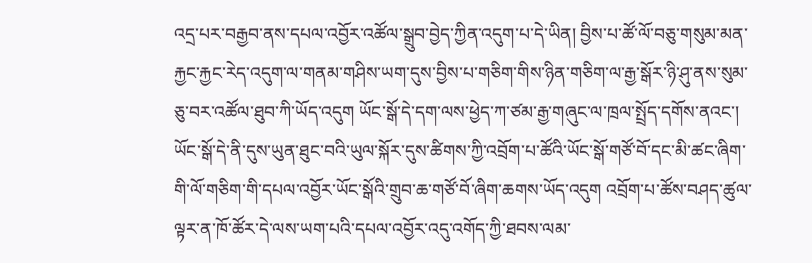འདྲ་པར་བརྒྱབ་ནས་དཔལ་འབྱོར་འཚོལ་སྒྲུབ་བྱེད་ཀྱིན་འདུག་པ་དེ་ཡིན། བྱིས་པ་ཚོ་ལོ་བཅུ་གསུམ་མན་རྐྱང་རྐྱང་རེད་འདུག་ལ་གནམ་གཤིས་ཡག་དུས་བྱིས་པ་གཅིག་གིས་ཉིན་གཅིག་ལ་རྒྱ་སྒོར་ཉི་ཤུ་ནས་སུམ་ཅུ་བར་འཚོལ་ཐུབ་ཀི་ཡོད་འདུག ཡོང་སྒོ་དེ་དག་ལས་ཕྱེད་ཀ་ཙམ་རྒྱ་གཞུང་ལ་ཁྲལ་སྤྲོད་དགོས་ནའང་། ཡོང་སྒོ་དེ་ནི་དུས་ཡུན་ཐུང་བའི་ཡུལ་སྐོར་དུས་ཚིགས་ཀྱི་འབྲོག་པ་ཚོའི་ཡོང་སྒོ་གཙོ་བོ་དང་མི་ཚང་ཞིག་གི་ལོ་གཅིག་གི་དཔལ་འབྱོར་ཡོང་སྒོའི་གྲུབ་ཆ་གཙོ་བོ་ཞིག་ཆགས་ཡོད་འདུག འབྲོག་པ་ཚོས་བཤད་ཚུལ་ལྟར་ན་ཁོ་ཚོར་དེ་ལས་ཡག་པའི་དཔལ་འབྱོར་འདུ་འགོད་ཀྱི་ཐབས་ལམ་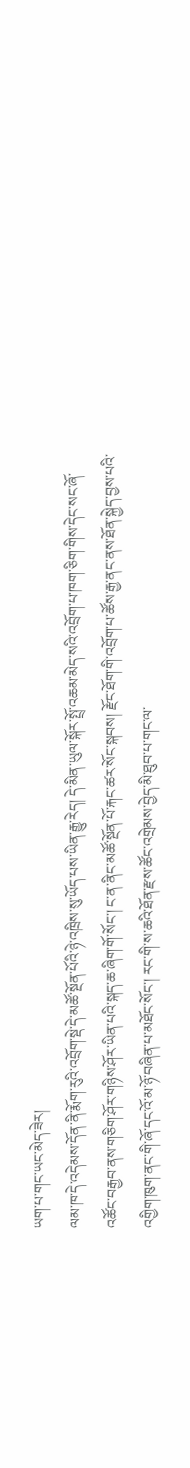ཡག་པ་གང་ཡང་མེད་ཟེར།
ལམ་ཁ་དེ་འདེམས་དོན་ནི་རྨོག་རུའི་འབྲོག་སྡེ་དེ་མཚོ་སྔོན་པོའི་ཉེ་འཁྲིས་སུ་ཡོད་པས་ཡིན་རྒྱུ་རེད། དེ་མིན་ཡུལ་སྐོར་སྤྲོ་འཆམ་མེད་སའི་འབྲོག་པ་ཁག་ཅིག་གིས་དེང་སང་ཞོ་འཚོང་བརྒྱབ་ནས་གཅིག་ཤོར་གཉིས་ཤོར་ཡིན་པའི་སྐད་ཆ་ཞིག་གོ་སོང་། ང་ན་ནིང་མཚོ་སྔོན་པོ་རྐང་ཚར་སོང་སྐབས། རྫོང་ཐོག་གི་འབྲོག་པ་ཚོས་རྒྱ་ནང་ནས་ཐོན་སྐྱེད་བྱས་པའི་འགྱིག་ཁུག་ནང་གི་ཞོ་དང་འོ་མ་ཉོ་བཞིན་པ་མཐོང་སོང་། རང་གི་ས་ཆའི་ཐོན་རྫས་ཚོང་འགྲེམས་བྱེད་མི་ཐུབ་པ་གང་ལ་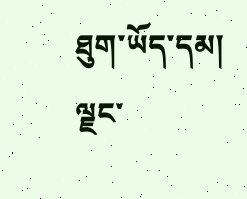ཐུག་ཡོད་དམ། ལྗང་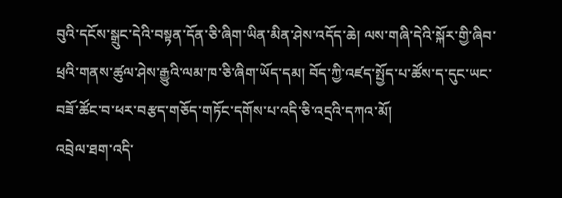བུའི་དངོས་སྒྲུང་དེའི་བསྟན་དོན་ཅི་ཞིག་ཡིན་མིན་ཤེས་འདོད་ཆེ། ལས་གཞི་དེའི་སྐོར་གྱི་ཞིབ་ཕྲའི་གནས་ཚུལ་ཤེས་རྒྱུའི་ལམ་ཁ་ཅི་ཞིག་ཡོད་དམ། བོད་ཀྱི་འཛད་སྤྱོད་པ་ཚོས་ད་དུང་ཡང་བཟོ་ཚོང་བ་ཕར་བརྩད་གཅོད་གཏོང་དགོས་པ་འདི་ཅི་འདྲའི་དཀའ་མོ།
འབྲེལ་ཐག་འདི་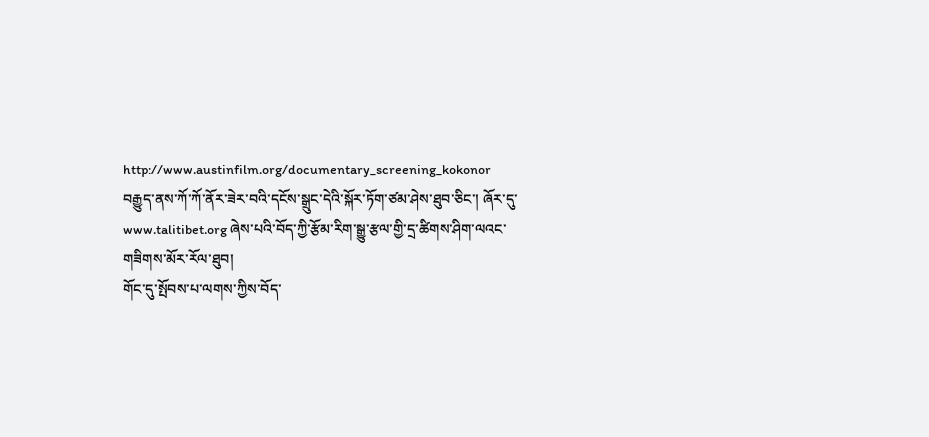http://www.austinfilm.org/documentary_screening_kokonor བརྒྱུད་ནས་ཀོ་ཀོ་ནོར་ཟེར་བའི་དངོས་སྒྲུང་དེའི་སྐོར་ཏོག་ཙམ་ཤེས་ཐུབ་ཅིང་། ཞོར་དུ་www.talitibet.org ཞེས་པའི་བོད་ཀྱི་རྩོམ་རིག་སྒྱུ་རྩལ་གྱི་དྲ་ཚིགས་ཤིག་ལའང་གཟིགས་མོར་རོལ་ཐུབ།
གོང་དུ་སྤོབས་པ་ལགས་ཀྱིས་བོད་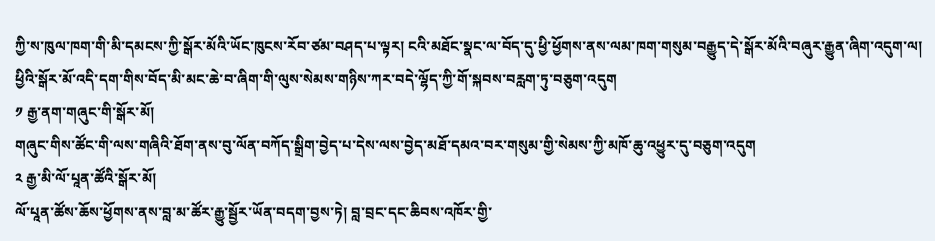ཀྱི་ས་ཁུལ་ཁག་གི་མི་དམངས་ཀྱི་སྒོར་མོའི་ཡོང་ཁུངས་རོབ་ཙམ་བཤད་པ་ལྟར། ངའི་མཐོང་སྣང་ལ་བོད་དུ་ཕྱི་ཕྱོགས་ནས་ལམ་ཁག་གསུམ་བརྒྱུད་དེ་སྒོར་མོའི་བཞུར་རྒྱུན་ཞིག་འདུག་ལ། ཕྱིའི་སྒོར་མོ་འདི་དག་གིས་བོད་མི་མང་ཆེ་བ་ཞིག་གི་ལུས་སེམས་གཉིས་ཀར་བདེ་ལྷོད་ཀྱི་གོ་སྐབས་བརླག་ཏུ་བཅུག་འདུག
༡ རྒྱ་ནག་གཞུང་གི་སྒོར་མོ།
གཞུང་གིས་ཚོང་གི་ལས་གཞིའི་ཐོག་ནས་བུ་ལོན་བཀོད་སྒྲིག་བྱེད་པ་དེས་ལས་བྱེད་མཐོ་དམའ་བར་གསུམ་གྱི་སེམས་ཀྱི་མཁོ་ཆུ་འཕྱུར་དུ་བཅུག་འདུག
༢ རྒྱ་མི་ལོ་པཱན་ཚོའི་སྒོར་མོ།
ལོ་པཱན་ཚོས་ཆོས་ཕྱོགས་ནས་བླ་མ་ཚོར་རྒྱུ་སྦྱོར་ཡོན་བདག་བྱས་ཏེ། བླ་བྲང་དང་ཆིབས་འཁོར་གྱི་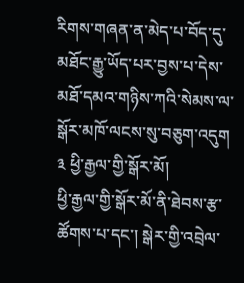རིགས་གཞན་ན་མེད་པ་བོད་དུ་མཐོང་རྒྱུ་ཡོད་པར་བྱས་པ་དེས་མཐོ་དམའ་གཉིས་ཀའི་སེམས་ལ་སྒོར་མཁོ་ལངས་སུ་བཅུག་འདུག
༣ ཕྱི་རྒྱལ་གྱི་སྒོར་མོ།
ཕྱི་རྒྱལ་གྱི་སྒོར་མོ་ནི་ཐེབས་རྩ་ཚོགས་པ་དང་། སྒེར་གྱི་འབྲེལ་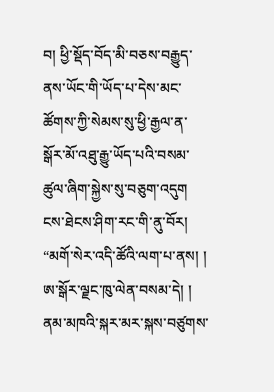བ། ཕྱི་སྡོད་བོད་མི་བཅས་བརྒྱུད་ནས་ཡོང་གི་ཡོད་པ་དེས་མང་ཚོགས་ཀྱི་སེམས་སུ་ཕྱི་རྒྱལ་ན་སྒོར་མོ་འཐུ་རྒྱུ་ཡོད་པའི་བསམ་ཚུལ་ཞིག་སྐྱེས་སུ་བཅུག་འདུག
ངས་ཐེངས་ཤིག་རང་གི་ནུ་བོར།
“མགོ་སེར་འདི་ཚོའི་ལག་པ་ནས། །
ཨ་སྒོར་ལྗང་ཁུ་ལེན་བསམ་དེ། །
ནམ་མཁའི་སྐར་མར་སྐས་བཙུགས་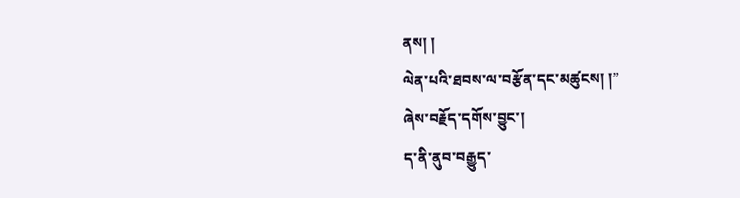ནས། །
ལེན་པའི་ཐབས་ལ་བརྩོན་དང་མཚུངས། །”
ཞེས་བརྗོད་དགོས་བྱུང་།
ད་ནི་ནུབ་བརྒྱུད་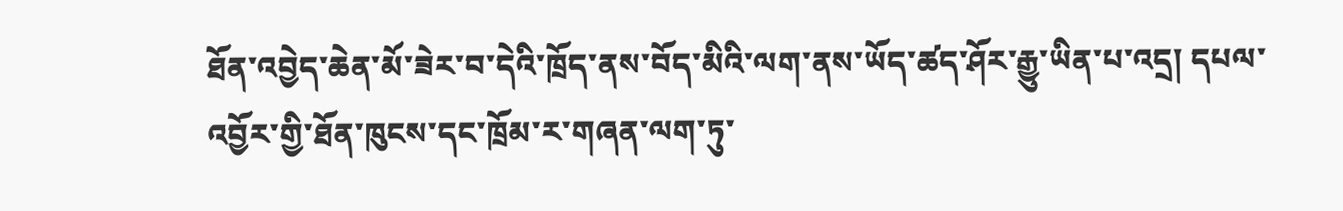ཐོན་འབྱེད་ཆེན་མོ་ཟེར་བ་དེའི་ཁྲོད་ནས་བོད་མིའི་ལག་ནས་ཡོད་ཚད་ཤོར་རྒྱུ་ཡིན་པ་འདྲ། དཔལ་འབྱོར་གྱི་ཐོན་ཁུངས་དང་ཁྲོམ་ར་གཞན་ལག་ཏུ་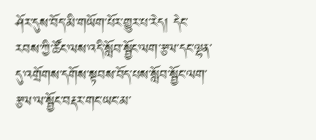ཤོར་དུས་བོད་མི་གཡོག་པོར་གྱུར་པ་རེད། དེང་རབས་ཀྱི་ཚོང་ལས་འདི་སློབ་སྦྱོང་ལག་རྩལ་དང་ལྷན་དུ་འགྲོགས་དགོས་སྟབས་བོད་པས་སློབ་སྦྱོང་ལག་རྩལ་ལ་སྦྱོང་བརྡར་གང་ཡང་མ་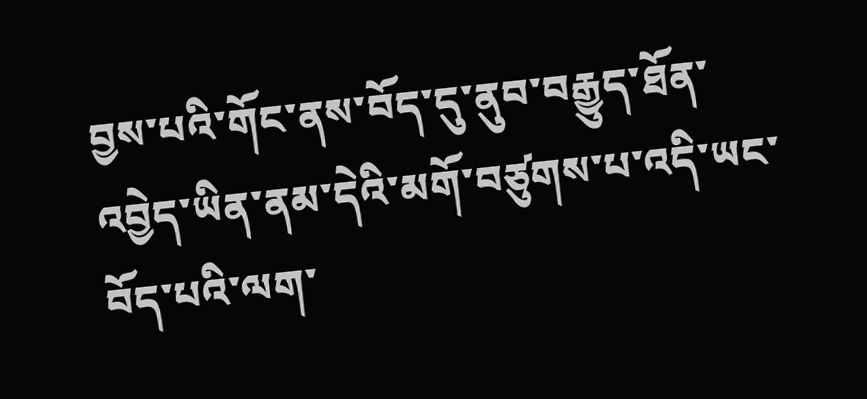བྱས་པའི་གོང་ནས་བོད་དུ་ནུབ་བརྒྱུད་ཐོན་འབྱེད་ཡིན་ནམ་དེའི་མགོ་བཙུགས་པ་འདི་ཡང་བོད་པའི་ལག་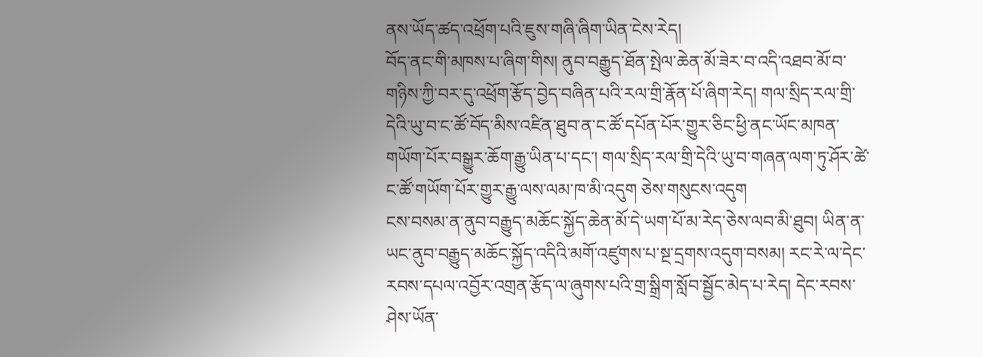ནས་ཡོད་ཚད་འཕྲོག་པའི་ཇུས་གཞི་ཞིག་ཡིན་ངེས་རེད།
བོད་ནང་གི་མཁས་པ་ཞིག་གིས། ནུབ་བརྒྱུད་ཐོན་སྤེལ་ཆེན་མོ་ཟེར་བ་འདི་འཐབ་མོ་བ་གཉིས་ཀྱི་བར་དུ་འཕྲོག་རྩོད་བྱེད་བཞིན་པའི་རལ་གྲི་རྣོན་པོ་ཞིག་རེད། གལ་སྲིད་རལ་གྲི་དེའི་ཡུ་བ་ང་ཚོ་བོད་མིས་འཛིན་ཐུབ་ན་ང་ཚོ་དཔོན་པོར་གྱུར་ཅིང་ཕྱི་ནང་ཡོང་མཁན་གཡོག་པོར་བསྒྱུར་ཆོག་རྒྱུ་ཡིན་པ་དང་། གལ་སྲིད་རལ་གྲི་དེའི་ཡུ་བ་གཞན་ལག་ཏུ་ཤོར་ཚེ་ང་ཚོ་གཡོག་པོར་གྱུར་རྒྱུ་ལས་ལམ་ཁ་མི་འདུག ཅེས་གསུངས་འདུག
ངས་བསམ་ན་ནུབ་བརྒྱུད་མཆོང་སྐྱོད་ཆེན་མོ་དེ་ཡག་པོ་མ་རེད་ཅེས་ལབ་མི་ཐུབ། ཡིན་ན་ཡང་ནུབ་བརྒྱུད་མཆོང་སྐྱོད་འདིའི་མགོ་འཛུགས་པ་སྔ་དྲགས་འདུག་བསམ། རང་རེ་ལ་དེང་རབས་དཔལ་འབྱོར་འགྲན་རྩོད་ལ་ཞུགས་པའི་གྲ་སྒྲིག་སློབ་སྦྱོང་མེད་པ་རེད། དེང་རབས་ཤེས་ཡོན་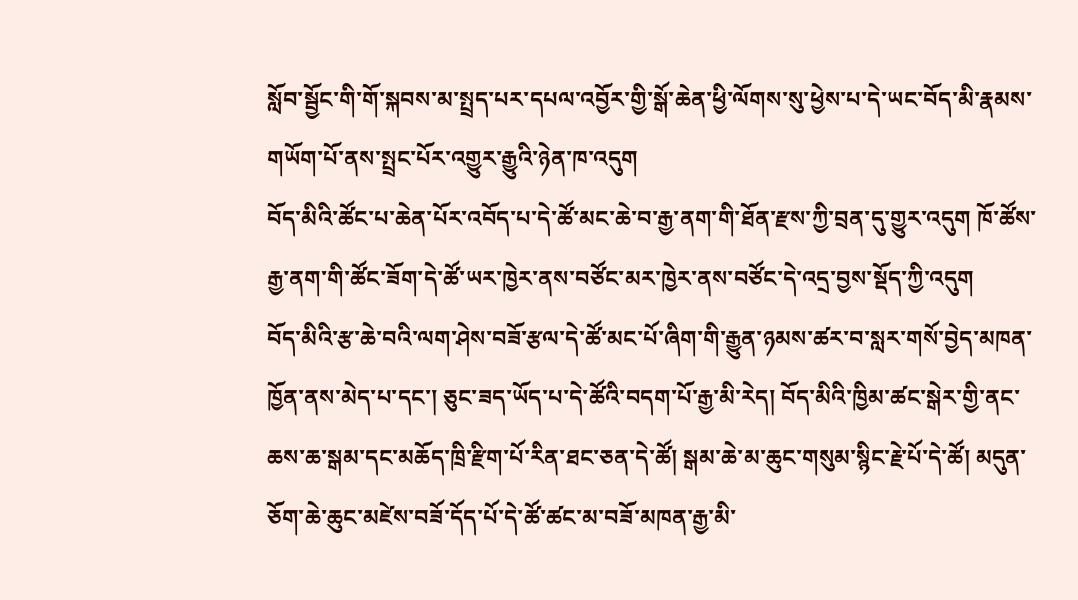སློབ་སྦྱོང་གི་གོ་སྐབས་མ་སྤྲད་པར་དཔལ་འབྱོར་གྱི་སྒོ་ཆེན་ཕྱི་ལོགས་སུ་ཕྱེས་པ་དེ་ཡང་བོད་མི་རྣམས་གཡོག་པོ་ནས་སྤྲང་པོར་འགྱུར་རྒྱུའི་ཉེན་ཁ་འདུག
བོད་མིའི་ཚོང་པ་ཆེན་པོར་འབོད་པ་དེ་ཚོ་མང་ཆེ་བ་རྒྱ་ནག་གི་ཐོན་རྫས་ཀྱི་བྲན་དུ་གྱུར་འདུག ཁོ་ཚོས་རྒྱ་ནག་གི་ཚོང་ཟོག་དེ་ཚོ་ཡར་ཁྱེར་ནས་བཙོང་མར་ཁྱེར་ནས་བཙོང་དེ་འདྲ་བྱས་སྡོད་ཀྱི་འདུག
བོད་མིའི་རྩ་ཆེ་བའི་ལག་ཤེས་བཟོ་རྩལ་དེ་ཚོ་མང་པོ་ཞིག་གི་རྒྱུན་ཉམས་ཚར་བ་སླར་གསོ་བྱེད་མཁན་ཁྱོན་ནས་མེད་པ་དང་། ཅུང་ཟད་ཡོད་པ་དེ་ཚོའི་བདག་པོ་རྒྱ་མི་རེད། བོད་མིའི་ཁྱིམ་ཚང་སྒེར་གྱི་ནང་ཆས་ཆ་སྒམ་དང་མཆོད་ཁྲི་རྫིག་པོ་རིན་ཐང་ཅན་དེ་ཚོ། སྒམ་ཆེ་མ་ཆུང་གསུམ་སྙིང་རྗེ་པོ་དེ་ཚོ། མདུན་ཅོག་ཆེ་ཆུང་མཛེས་བཟོ་དོད་པོ་དེ་ཚོ་ཚང་མ་བཟོ་མཁན་རྒྱ་མི་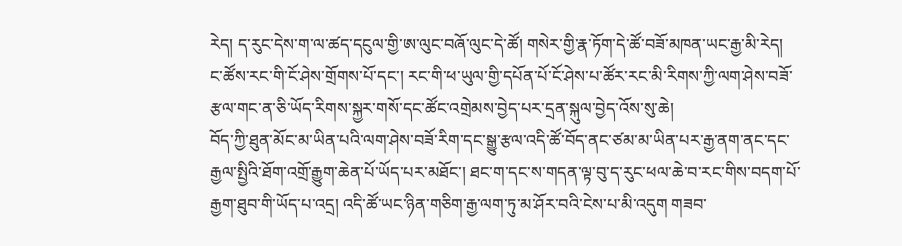རེད། ད་རུང་དེས་ག་ལ་ཚད་དངུལ་གྱི་ཨ་ལུང་བཞོ་ལུང་དེ་ཚོ། གསེར་གྱི་རྣ་ཏོག་དེ་ཚོ་བཟོ་མཁན་ཡང་རྒྱ་མི་རེད།
ང་ཚོས་རང་གི་ངོ་ཤེས་གྲོགས་པོ་དང་། རང་གི་ཕ་ཡུལ་གྱི་དཔོན་པོ་ངོ་ཤེས་པ་ཚོར་རང་མི་རིགས་ཀྱི་ལག་ཤེས་བཟོ་རྩལ་གང་ན་ཅི་ཡོད་རིགས་སྐྱར་གསོ་དང་ཚོང་འགྲེམས་བྱེད་པར་དྲན་སྐུལ་བྱེད་འོས་སུ་ཆེ།
བོད་ཀྱི་ཐུན་མོང་མ་ཡིན་པའི་ལག་ཤེས་བཟོ་རིག་དང་སྒྱུ་རྩལ་འདི་ཚོ་བོད་ནང་ཙམ་མ་ཡིན་པར་རྒྱ་ནག་ནང་དང་རྒྱལ་སྤྱིའི་ཐོག་འགྲོ་རྒྱུག་ཆེན་པོ་ཡོད་པར་མཐོང་། ཐང་ག་དང་ས་གདན་ལྟ་བུ་ད་རུང་ཕལ་ཆེ་བ་རང་གིས་བདག་པོ་རྒྱག་ཐུབ་གི་ཡོད་པ་འདྲ། འདི་ཚོ་ཡང་ཉིན་གཅིག་རྒྱ་ལག་ཏུ་མ་ཤོར་བའི་ངེས་པ་མི་འདུག གཟབ་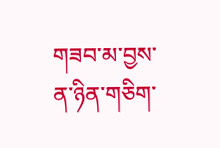གཟབ་མ་བྱས་ན་ཉིན་གཅིག་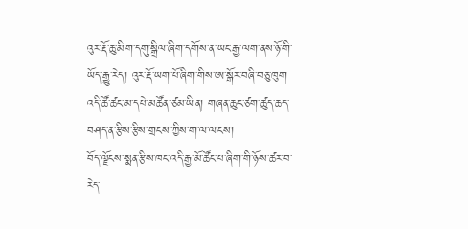འུར་རྡོ་ཆུ་མིག་དགུ་སྒྲིལ་ཞིག་དགོས་ན་ཡང་རྒྱ་ལག་ནས་ཉོ་གི་ཡོད་རྒྱུ་རེད། འུར་རྡོ་ཡག་པོ་ཞིག་གིས་ཨ་སྒོར་བཞི་བཅུ་ཁུག འདི་ཚོ་ཚང་མ་དཔེ་མཚོན་ཙམ་ཡིན། གཞན་ཆུང་ཙག་ཚུད་ཆད་བཤད་ན་རྩིས་རྩིས་གྲངས་ཀྱིས་ག་ལ་ལངས།
བོད་ལྗོངས་སྨན་རྩིས་ཁང་འདི་རྒྱ་མོ་ཚོང་པ་ཞིག་གི་ཉོས་ཚར་བ་རེད་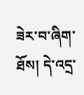ཟེར་བ་ཞིག་ཐོས། དེ་འདྲ་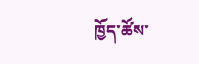ཁྱོད་ཚོས་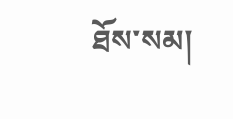ཐོས་སམ།